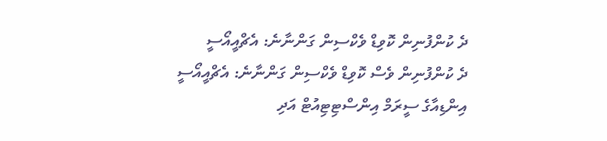ދެ ކުންފުނިން ކޮވިޑް ވެކްސިން ގަންނާނެ: އެޗްއީއޯސީ
ދެ ކުންފުނިން ވެސް ކޮވިޑް ވެކްސިން ގަންނާނެ: އެޗްއީއޯސީ
އިންޑިއާގެ ސީރަމް އިންސްޓިޓިއުޓް އަދި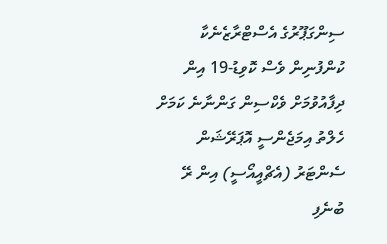ސިންގަޕޫރުގެ އެސްޓްރާޒެނެކާ ކުންފުނިން ވެސް ކޮވިޑު-19 އިން ދިފާއުވުމަށް ވެކްސިން ގަންނާނެ ކަމަށް ހެލްތު އިމަޖެންސީ އޮޕަރޭޝަން ސެންޓަރު (އެޗްއީއޯސީ) އިން ރޭ ބުނެފި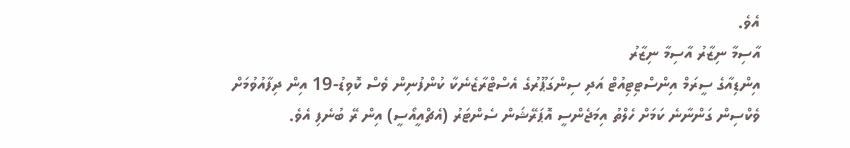އެވެ.
އާސިމާ ނިޒާރު އާސިމާ ނިޒާރު
އިންޑިއާގެ ސީރަމް އިންސްޓިޓިއުޓް އަދި ސިންގަޕޫރުގެ އެސްޓްރާޒެނެކާ ކުންފުނިން ވެސް ކޮވިޑު-19 އިން ދިފާއުވުމަށް ވެކްސިން ގަންނާނެ ކަމަށް ހެލްތު އިމަޖެންސީ އޮޕަރޭޝަން ސެންޓަރު (އެޗްއީއޯސީ) އިން ރޭ ބުނެފި އެވެ.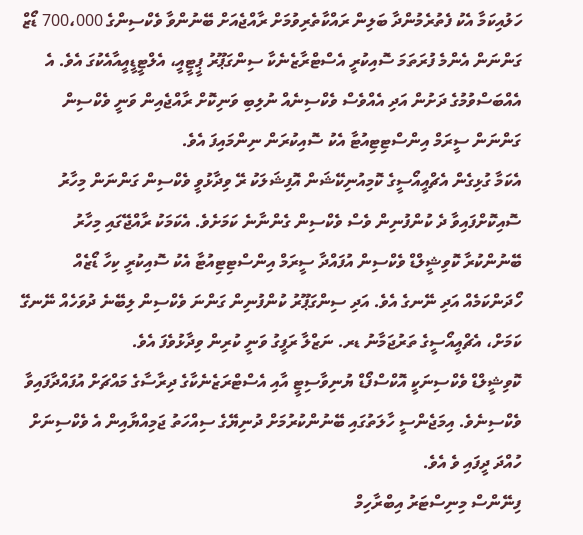ހަލުއިކަމާ އެކު ފެތުރެމުންދާ ބަލިން ރައްކާތެރިވުމަށް ރާއްޖެއަށް ބޭނުންވާ ވެކްސިންގެ 700،000 ޑޯޒް ގަންނަން އެންމެ ފުރަތަމަ ސޮއިކުރީ އެސްޓްރާޒެނެކާ ސިންގަޕޫރު ޕީޓީއީ، އެލްޓީޑީއީއާއެކުގަ އެވެ. އެ އެއްބަސްވުމުގެ ދަށުން އަދި އެއްވެސް ވެކްސިނެއް ނުލިބި ވަނިކޮށް ރާއްޖެއިން ވަނީ ވެކްސިން ގަންނަން ސީރަމް އިންސްޓިޓިއުޓާ އެކު ސޮއިކުރަން ނިންމައިފަ އެވެ.
އެކަމާ ގުޅިގެން އެޗްއީއޯސީގެ ކޮމިއުނިކޭޝަން އޮފިޝަލަކު ރޭ ވިދާޅުވީ ވެކްސިން ގަންނަން މިހާރު ސޮއިކޮށްފައިވާ ދެ ކުންފުނިން ވެސް ވެކްސިން ގެންނާނެ ކަމަށެވެ. އެކަމަކު ރާއްޖޭގައި މިހާރު ބޭނުންކުރާ ކޮވިޝީލްޑް ވެކްސިން އުފައްދާ ސީރަމް އިންސްޓިޓިއުޓާ އެކު ސޮއިކުރީ ކިހާ ޑޯޒެއް ހޯދަންކަމެއް އަދި ނޭނގެ އެވެ. އަދި ސިންގަޕޫރު ކުންފުނިން ގަންނަ ވެކްސިން ލިބޭނެ ދުވަހެއް ނޭނގޭ ކަމަށް، އެޗްއީއޯސީގެ ތަރުޖަމާނު ޑރ. ނަޒްލާ ރަފީގު ވަނީ ކުރިން ވިދާޅުވެފަ އެވެ.
ކޮވިޝީލްޑް ވެކްސިނަކީ އޮކްސްފޯޑް ޔުނިވާސިޓީ އާއި އެސްޓްރަޒެނެކާގެ ދިރާސާގެ މައްޗަށް އުފައްދާފައިވާ ވެކްސިނެވެ. އިމަޖެންސީ ހާލަތުގައި ބޭނުންކުރުމަށް ދުނިޔޭގެ ސިއްހަތު ޖަމިއްޔާއިން އެ ވެކްސިނަށް ހުއްދަ ދީފައި ވެ އެވެ.
ފިނޭންސް މިނިސްޓަރު އިބްރާހިމް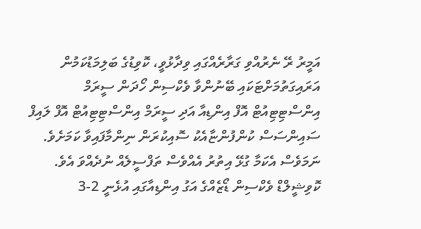އަމީރު ރޭ ނެރުއްވި ގަރާރެއްގައި ވިދާޅުވީ، ކޮވިޑުގެ ބަލިމަޑުކަމުން އަރައިގަތުމަށްޓަކައި ބޭނުންވާ ވެކްސިން ހޯދަން ސީރަމް އިންސްޓިޓިއުޓް އޮފް އިންޑިއާ އަދި ސީރަމް އިންސްޓިޓިއުޓް އޮފް ލައިފް ސައިންސަސް ކުންފުންޏާއެކު ސޮއިކުރަން ނިންމާފައިވާ ކަމަށެވެ. ނަމަވެސް އެކަމާ ގުޅޭ އިތުރު އެއްވެސް ތަފްސީލެއް ނުދެއްވަ އެވެ.
ކޮވިޝީލްޑް ވެކްސިން ޑޯޒެއްގެ އަގު އިންޑިއާގައި އުޅެނީ 2-3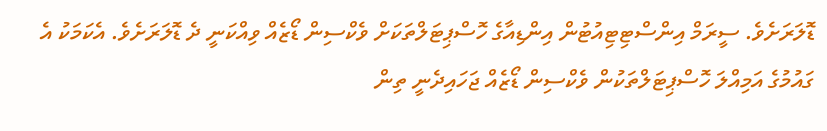ޑޮލަރަށެވެ. ސީރަމް އިންސްޓިޓިއުޓުން އިންޑިއާގެ ހޮސްޕިޓަލްތަކަށް ވެކްސިން ޑޯޒެއް ވިއްކަނީ ދެ ޑޮލަރަށެވެ. އެކަމަކު އެ ގައުމުގެ އަމިއްލަ ހޮސްޕިޓަލްތަކުން ވެކްސިން ޑޯޒެއް ޖަހައިދެނީ ތިން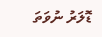ޑޮލަރު ނުވަތަ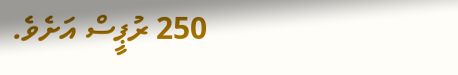250 ރުޕީސް އަށެވެ.